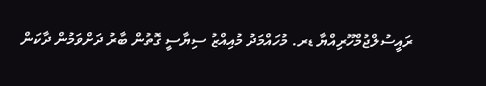ރައީސުލްޖުމްހޫރިއްޔާ ޑރ. މުހައްމަދު މުއިއްޒު ސިޔާސީ ގޮތުން ބާރު ދަށްވަމުން ދާކަން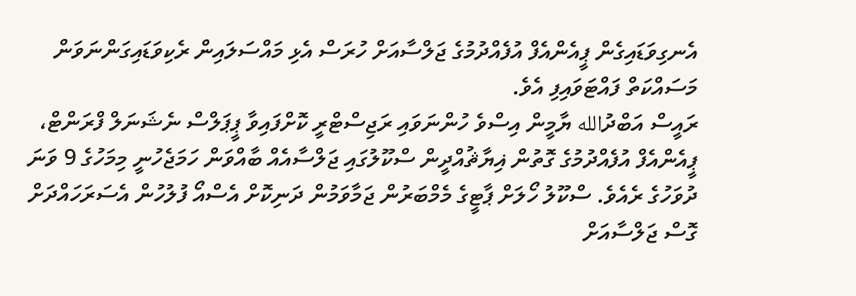އެނގިވަޑައިގެން ޕީއެންއެފް އުފެއްދުމުގެ ޖަލްސާއަށް ހުރަސް އެޅި މައްސަލައިން ރެކިވަޑައިގަންނަވަން މަސައްކަތް ފައްޓަވައިފި އެވެ.
ރައީސް އަބްދުالله ޔާމީން އިސްވެ ހުންނަވައި ރަޖިސްޓްރީ ކޮށްފައިވާ ޕީޕަލްސް ނެޝަނަލް ފްރަންޓް، ޕީއެންއެފް އުފެއްދުމުގެ ގޮތުން ޣިޔާޘުއްދީން ސްކޫލުގައި ޖަލްސާއެއް ބާއްވަން ހަމަޖެހުނީ މިމަހުގެ 9 ވަނަ ދުވަހުގެ ރެއެވެ. ސްކޫލު ހޯލަށް ޕާޓީގެ މެމްބަރުން ޖަމާވަމުން ދަނިކޮށް އެސްއޯ ފުލުހުން އެސަރަހައްދަށް ގޮސް ޖަލްސާއަށް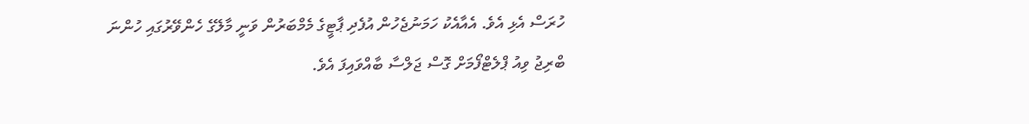ހުރަސް އެޅި އެވެ. އެއާއެކު ހަމަނުޖެހުން އުފެދި ޕާޓީގެ މެމްބަރުން ވަނީ މާލޭގެ ހެންވޭރުގައި ހުންނަ ބްރިޖު ވިއު ޕްލެޓްފޯމަށް ގޮސް ޖަލްސާ ބާއްވައިފަ އެވެ.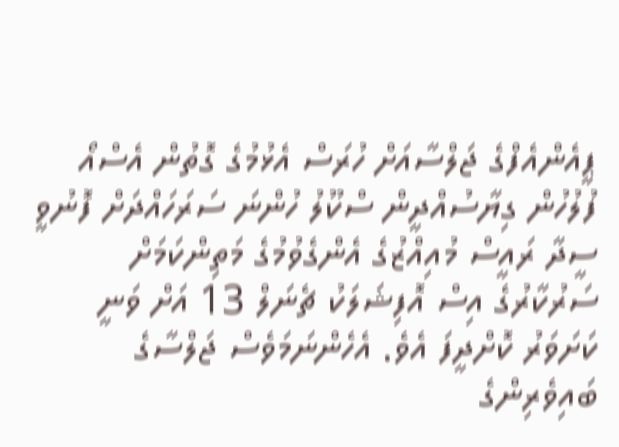ޕީއެންއެފްގެ ޖަލްސާއަށް ހުރަސް އެޅުމުގެ ގޮތުން އެސްއޯ ފުލުހުން ގިޔާސުއްދީން ސްކޫލު ހުންނަ ސަރަހައްދަށް ފޮނުވީ ސީދާ ރައީސް މުއިއްޒުގެ އެންގެވުމުގެ މަތިންކަމަށް ސަރުކާރުގެ އިސް އޮފިޝަލަކު ޗެނަލް 13 އަށް ވަނީ ކަށަވަރު ކޮށްދީފަ އެވެ. އެހެންނަމަވެސް ޖަލްސާގެ ބައިވެރިންގެ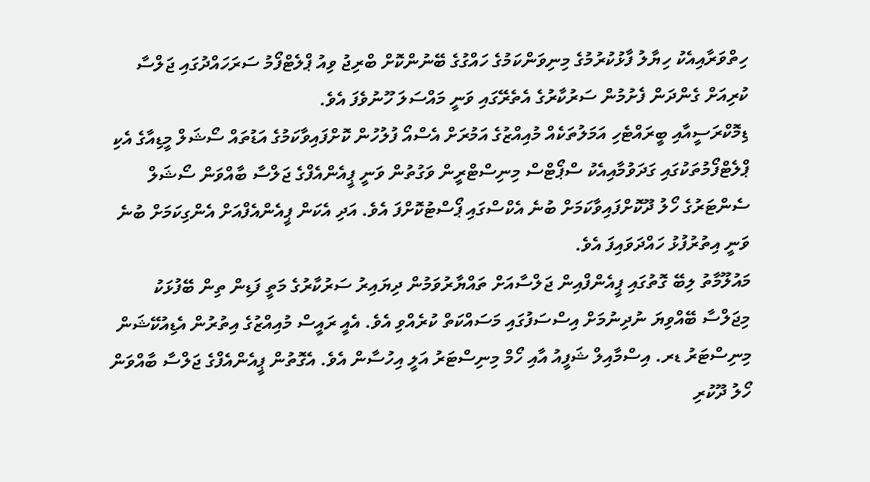ހިތްވަރާއިއެކު ހިޔާލު ފާޅުކުރުމުގެ މިނިވަންކަމުގެ ހައްގުގެ ބޭނުންކޮށް ބްރިޖު ވިއު ޕްލެޓްފޯމު ސަރަހައްދުގައި ޖަލްސާ ކުރިއަށް ގެންދަން ފެށުމުން ސަރުކާރުގެ އެތެރޭގައި ވަނީ މައްސަލަ ހޫނުވެފަ އެވެ.
ޑިމޮކްރަސީއާއި ބީރައްޓެހި އަމަލުތަކެއް މުއިއްޒުގެ އަމުރަށް އެސްއޯ ފުލުހުން ކޮށްފައިވާކަމުގެ އަޑުތައް ސޯޝަލް މީޑިއާގެ އެކި ޕްލެޓްފޯމުތަކުގައި ގަދަވުމާއިއެކު ސްޕޯޓްސް މިނިސްޓްރީން ވަގުތުން ވަނީ ޕީއެންއެފްގެ ޖަލްސާ ބާއްވަން ސޯޝަލް ސެންޓަރުގެ ހޯލު ދޫކޮށްފައިވާކަމަށް ބުނެ އެކްސްގައި ޕޯސްޓުކޮށްފަ އެވެ. އަދި އެކަން ޕީއެންއެފްއަށް އެންގިކަމަށް ބުނެ ވަނީ އިތުރުފުޅު ހައްދަވައިފަ އެވެ.
މައުލޫމާތު ލިބޭ ގޮތުގައި ޕީއެންފްއިން ޖަލްސާއަށް ތައްޔާރުވަމުން ދިޔައިރު ސަރުކާރުގެ މަތީ ފަޑިން ތިން ބޭފުޅަކު މިޖަލްސާ ބޭއްވިޔަ ނުދިނުމަށް އިސްސަފުގައި މަސައްކަތް ކުރެއްވި އެވެ. އެއީ ރައީސް މުއިއްޒުގެ އިތުރުން އެޑިއުކޭޝަން މިނިސްޓަރު ޑރ. އިސްމާއިލް ޝަފީއު އާއި ހޯމް މިނިސްޓަރު އަލީ އިހުސާން އެވެ. އެގޮތުން ޕީއެންއެފްގެ ޖަލްސާ ބާއްވަން ހޯލު ދޫކުރި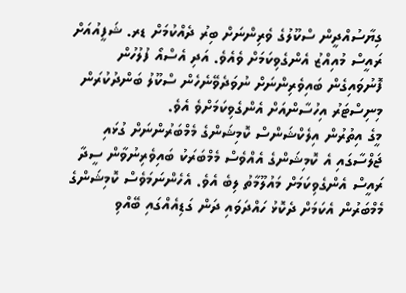ގިޔާސުއްދީން ސްކޫލުގެ ވެރިންނަށް ބިރު ދެއްކުމަށް ޑރ. ޝަފީއުއަށް ރައީސް މުއިއްޒު އެންގެވިކަމަށް ވެއެވެ. އަދި އެސްއޯ ފުލުހުން ފޮނުވައިގެން ބައިވެރިންނަށް ނުވަދެވޭނެހެން ސްކޫލު ބަންދުކުރަން މިނިސްޓަރު އިހުސާންއަށް އެންގެވިކަމަށްވެ އެވެ.
މީގެ އިތުރުން އިލެކްޝަންސް ކޮމިޝަންގެ މެމްބަރުންނަށް ގުޅައި ޖަލްސާގައި އެ ކޮމިޝަންގެ އެއްވެސް މެމްބަރަކު ބައިވެރިނުވާން ސީދާ ރައީސް އެންގެވިކަމަށް މައުލޫމާތު ލިބެ އެވެ. އެހެންނަމަވެސް ކޮމިޝަންގެ މެމްބަރުން އެކަމަށް ދެކޮޅު ހައްދަވައި ދަން ގަޑިއެއްގައި ބޭއްވި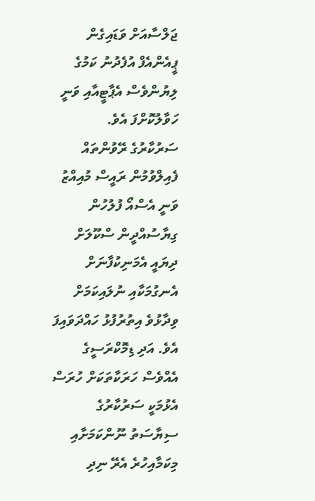ޖަލްސާއަށް ވަޑައިގެން ޕީއެންއެފް އުފެދުނު ކަމުގެ ލިޔުންވެސް އެޕާޓީއާއި ވަނީ ހަވާލުކޮށްފަ އެވެ.
ސަރުކާރުގެ ރޭވުންތައް ފެއިލްވުމުން ރައީސް މުއިއްޒު ވަނީ އެސްއޯ ފުލުހުން ގިޔާސުއްދީން ސްކޫލަށް ދިޔައީ އެމަނިކުފާނަށް އެނގުމަކާއި ނުލައިކަމަށް ވިދާޅުވެ އިތުރުފުޅު ހައްދަވައިފަ އެވެ. އަދި ޑިމޮކްރަސީގެ އެއްވެސް ހަރަކާތަކަށް ހުރަސް އެޅުމަކީ ސަރުކާރުގެ ސިޔާސަތު ނޫންކަމަށާއި މިކަމާއިހުރެ އެރޭ ނިދި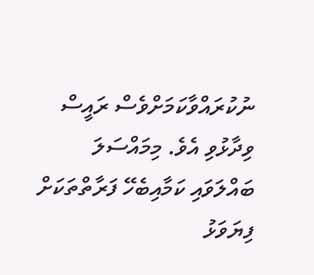ނުކުރައްވާކަމަށްވެސް ރައީސް ވިދާޅުވި އެވެ. މިމައްސަލަ ބައްލަވައި ކަމާއިބެހޭ ފަރާތްތަކަށް ފިޔަވަޅު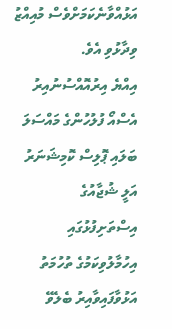އަޅުއްވާނެކަމަށްވެސް މުއިއްޒު ވިދާޅުވި އެވެ.
އިއްޔެ އިރުއޮއްސުނުއިރު އެސްއޯ ފުލުހުންގެ މައްސަލަ ބަލައި ޕޮލިސް ކޮމިޝަނަރު އަލީ ޝުޖާއުގެ އިސްތަށިފުޅުގައި އިހުމާލުވިކަމުގެ ތުހުމަތު އަޅުވާފައިވާއިރު ބެލެވޭ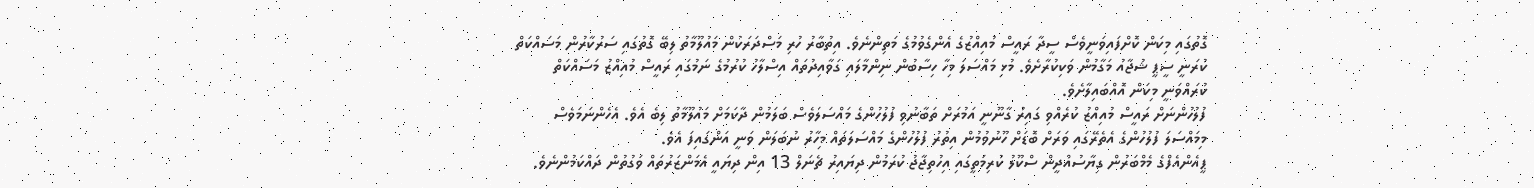ގޮތުގައި މިކަން ކޮށްފައިވަނީވެސް ސީދާ ރައީސް މުއިއްޒުގެ އެންގެވުމުގެ މަތިންނެވެ. އިތުބާރު ހުރި މަސްދަރަކުން މައުލޫމާތު ލިބޭ ގޮތުގައި ސަރުކާރުން މަސައްކަތް ކުރަނީ ސީޕީ ޝުޖާއު މަގާމުން ވަކިކުރާށެވެ. މުޅި މައްސަލަ މިހާ ހިސާބުން ނިންމާލައި ގަވާއިދުތައް އިސްލާހު ކުރުމުގެ ނަމުގައި ރައީސް މުއިއްޒު މަސައްކަތް ކުރައްވަނީ މިކަން އޮއްބައިލާށެވެ.
ފުލުހުންނަށް ރައީސް މުއިއްޒު ކުރެއްވި ގައިރު ގާނޫނީ އަމުރަށް ތަބާނުވި ފުލުހުންގެ މައްސަލަވެސް ބަލަމުން ދާކަމަށް މައުލޫމާތު ލިބެ އެވެ. އެހެންނަމަވެސް މިމައްސަލަ ފުލުހުންގެ އެތެރޭގައި ވަރަށް ބޮޑަށް ހޫނުވުމުން އިތުރު ފުލުހުންގެ މައްސަލަތައް މިހާރު ނުބަލަން ވަނީ އަންގައިފަ އެވެ.
ޕީއެންއެފްގެ މެމްބަރުން ގިޔާސުއްދީން ސްކޫލު ކުރިމަތީގައި އިހުތިޖާޖު ކުރަމުން ދިޔައިރު ޗެނަލް 13 އިން ދިޔައީ އެމަންޒަރުތައް ވަގުތުން ދައްކަމުންނެވެ.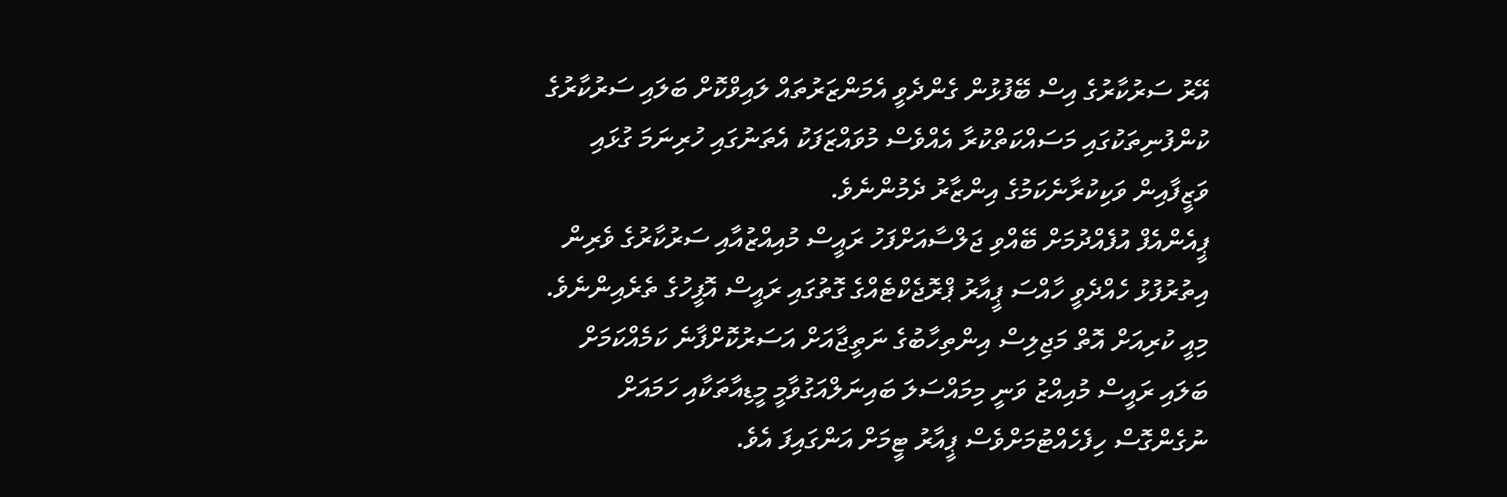އޭރު ސަރުކާރުގެ އިސް ބޭފުޅުން ގެންދެވީ އެމަންޒަރުތައް ލައިވްކޮށް ބަލައި ސަރުކާރުގެ ކުންފުނިތަކުގައި މަސައްކަތްކުރާ އެއްވެސް މުވައްޒަފަކު އެތަނުގައި ހުރިނަމަ ގުޅައި ވަޒީފާއިން ވަކިކުރާނެކަމުގެ އިންޒާރު ދެމުންނެވެ.
ޕީއެންއެފް އުފެއްދުމަށް ބޭއްވި ޖަލްސާއަށްފަހު ރައީސް މުއިއްޒުއާއި ސަރުކާރުގެ ވެރިން އިތުރުފުޅު ހެއްދެވީ ހާއްސަ ޕީއާރު ޕްރޮޖެކްޓެއްގެ ގޮތުގައި ރައީސް އޮފީހުގެ ތެރެއިންނެވެ. މިއީ ކުރިއަށް އޮތް މަޖިލިސް އިންތިހާބުގެ ނަތީޖާއަށް އަސަރުކޮށްފާނެ ކަމެއްކަމަށް ބަލައި ރައީސް މުއިއްޒު ވަނީ މިމައްސަލަ ބައިނަލްއަގުވާމީ މީޑިއާތަކާއި ހަމައަށް ނުގެންގޮސް ހިފެހެއްޓުމަށްވެސް ޕީއާރު ޓީމަށް އަންގައިފަ އެވެ.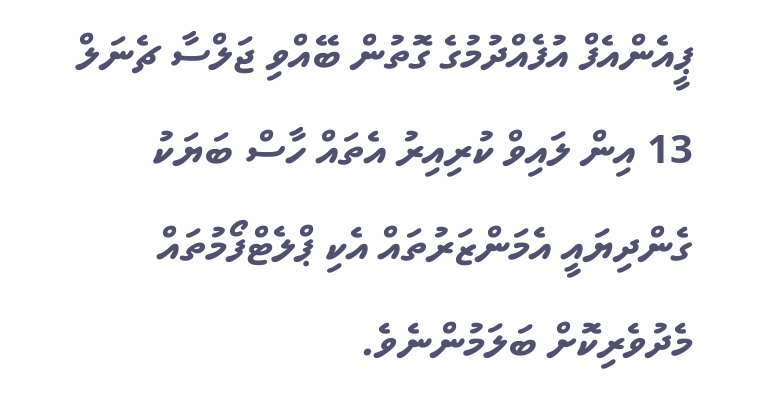ޕީއެންއެފް އުފެއްދުމުގެ ގޮތުން ބޭއްވި ޖަލްސާ ޗެނަލް 13 އިން ލައިވް ކުރިއިރު އެތައް ހާސް ބަޔަކު ގެންދިޔައީ އެމަންޒަރުތައް އެކި ޕްލެޓްފޯމުތައް މެދުވެރިކޮށް ބަލަމުންނެވެ.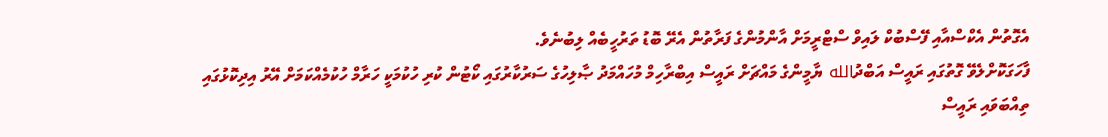އެގޮތުން އެކްސްއާއި ފޭސްބުކް ލައިވް ސްޓްރީމަށް އާންމުންގެ ފަރާތުން އެރޭ ބޮޑު ތަރުހީބެއް ލިބުނެވެ.
ފާހަގަކޮށްލެވޭ ގޮތުގައި ރައީސް އަބްދުالله ޔާމީންގެ މައްޗަށް ރައީސް އިބްރާހިމް މުހައްމަދު ޞާލިހުގެ ސަރުކާރުގައި ކޯޓުން ކުރި ހުކުމަކީ ހަރާމް ހުކުމެއްކަމަށް އޭރު އިދިކޮޅުގައި ތިއްބަވައި ރައީސް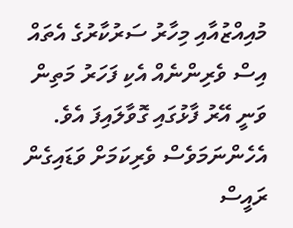މުއިއްޒުއާއި މިހާރު ސަރުކާރުގެ އެތައް އިސް ވެރިންނެއް އެކި ފަހަރު މަތިން ވަނީ އޭރު ފާޅުގައި ގޮވާލައިފަ އެވެ. އެހެންނަމަވެސް ވެރިކަމަށް ވަޑައިގެން ރައީސް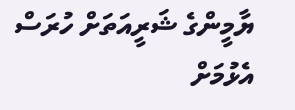ޔާމީންގެ ޝަރީއަތަށް ހުރަސް އެޅުމަށް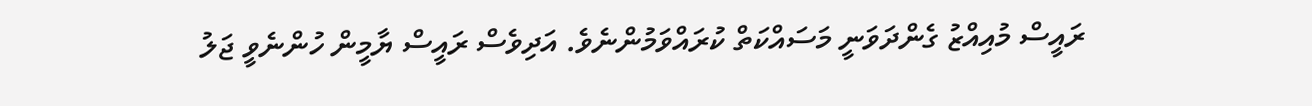ރައީސް މުއިއްޒު ގެންދަވަނީ މަސައްކަތް ކުރައްވަމުންނެވެ. އަދިވެސް ރައީސް ޔާމީން ހުންނެވީ ޖަލު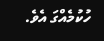ހުކުމެއްގަ އެވެ.